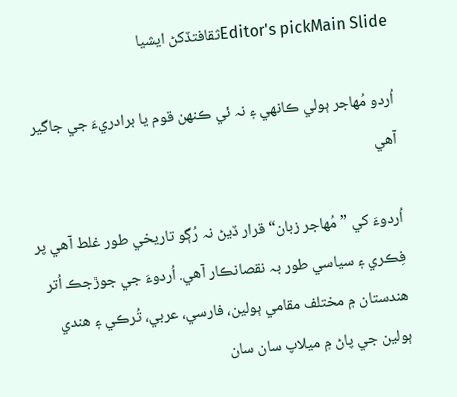Editor's pickMain Slideثقافتڏکڻ ايشيا

اُردو مُھاجر ٻولي ڪانھي ۽ نہ ئي ڪنھن قوم يا برادريءَ جي جاگير آھي

اُردوءَ کي ”مُھاجر زبان“ قرار ڏيڻ نہ رُڳو تاريخي طور غلط آھي پر فِڪري ۽ سياسي طور بہ نقصانڪار آھي. اُردوءَ جي جوڙجڪ اُتر ھندستان ۾ مختلف مقامي ٻولين، فارسي، عربي، تُرڪي ۽ ھندي ٻولين جي پاڻ ۾ ميلاپ سان سان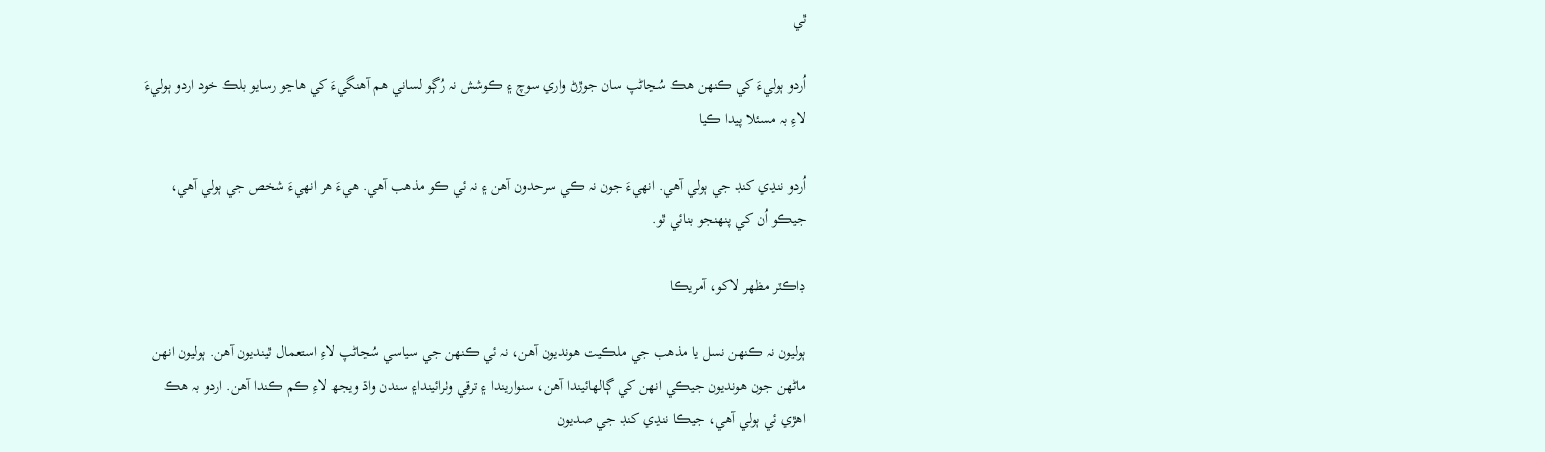ٿي

اُردو ٻوليءَ کي ڪنھن ھڪ سُڃاڻپ سان جوڙڻ واري سوچ ۽ ڪوشش نہ رُڳو لساني ھم آھنگيءَ کي ھاڃو رسايو بلڪ خود اردو ٻوليءَ لاءِ بہ مسئلا پيدا ڪيا

اُردو ننڍي کنڊ جي ٻولي آھي. انھيءَ جون نہ ڪي سرحدون آھن ۽ نہ ئي ڪو مذھب آھي. ھيءَ ھر انھيءَ شخص جي ٻولي آھي، جيڪو اُن کي پنھنجو بنائي ٿو.

ڊاڪٽر مظھر لاکو، آمريڪا

ٻوليون نہ ڪنھن نسل يا مذھب جي ملڪيت ھونديون آھن، نہ ئي ڪنھن جي سياسي سُڃاڻپ لاءِ استعمال ٿينديون آھن. ٻوليون انھن ماڻھن جون ھونديون جيڪي انھن کي ڳالھائيندا آھن، سنواريندا ۽ ترقي وٺرائيندا۽ سندن واڌ ويجھ لاءِ ڪم ڪندا آھن. اردو بہ ھڪ اھڙي ئي ٻولي آھي، جيڪا ننڍي کنڊ جي صديون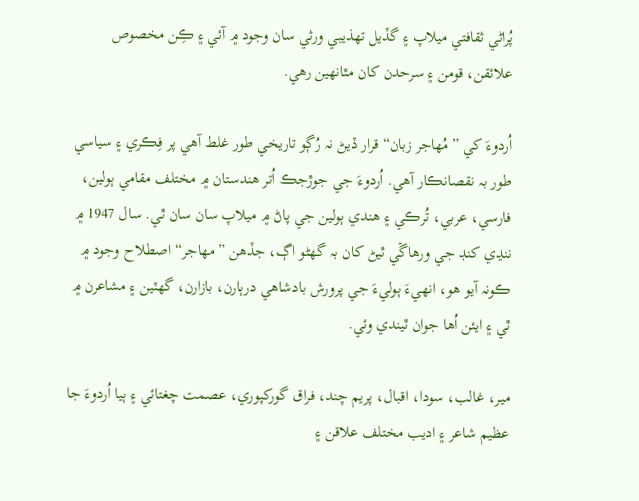پُراڻي ثقافتي ميلاپ ۽ گڏيل تھذيبي ورثي سان وجود ۾ آئي ۽ ڪِن مخصوص علائقن، قومن ۽ سرحدن کان مٿانھين رھي.

اُردوءَ کي ”مُھاجر زبان“ قرار ڏيڻ نہ رُڳو تاريخي طور غلط آھي پر فِڪري ۽ سياسي طور بہ نقصانڪار آھي. اُردوءَ جي جوڙجڪ اُتر ھندستان ۾ مختلف مقامي ٻولين، فارسي، عربي، تُرڪي ۽ ھندي ٻولين جي پاڻ ۾ ميلاپ سان سان ٿي. سال 1947 ۾ ننڍي کنڊ جي ورھاڱي ٿيڻ کان بہ گھڻو اڳ، جڏھن ”مھاجر“ اصطلاح وجود ۾ ڪونہ آيو ھو، انھيءَ ٻوليءَ جي پرورش بادشاھي درٻارن، بازارن، گھٽين ۽ مشاعرن ۾ ٿي ۽ ايئن اُھا جوان ٿيندي وئي.

مير، غالب، سودا، اقبال، پريم چند، فراق گورکپوري، عصمت چغتائي ۽ ٻيا اُردوءَ جا عظيم شاعر ۽ اديب مختلف علاقن ۽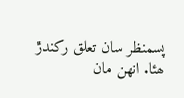پسمنظر سان تعلق رکندڙ ھئا. انھن مان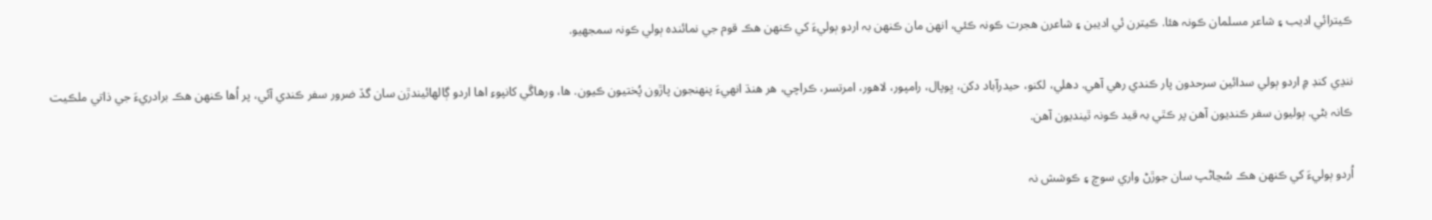ڪيترائي اديب ۽ شاعر مسلمان ڪونہ ھئا. ڪيترن ئي اديبن ۽ شاعرن ھجرت ڪونہ ڪئي، انھن مان ڪنھن بہ اردو ٻوليءَ کي ڪنھن ھڪ قوم جي نمائندہ ٻولي ڪونہ سمجھيو.

ننڍي کنڊ ۾ اردو ٻولي سدائين سرحدون پار ڪندي رھي آھي. دھلي، لکنو، حيدرآباد دکن، ڀوپال، رامپور، لاھور، امرتسر، ڪراچي، ھر ھنڌ انھيءَ پنھنجون پاڙون پُختيون ڪيون. ھا، ورھاڱي کانپوءِ اھا اردو ڳالھائيندڙن سان گڏ ضرور سفر ڪندي آئي، پر اُھا ڪنھن ھڪ برادريءَ جي ذاتي ملڪيت ڪانہ بڻي. ٻوليون سفر ڪنديون آھن پر ڪٿي بہ قيد ڪونہ ٿينديون آھن.

اُردو ٻوليءَ کي ڪنھن ھڪ سُڃاڻپ سان جوڙڻ واري سوچ ۽ ڪوشش نہ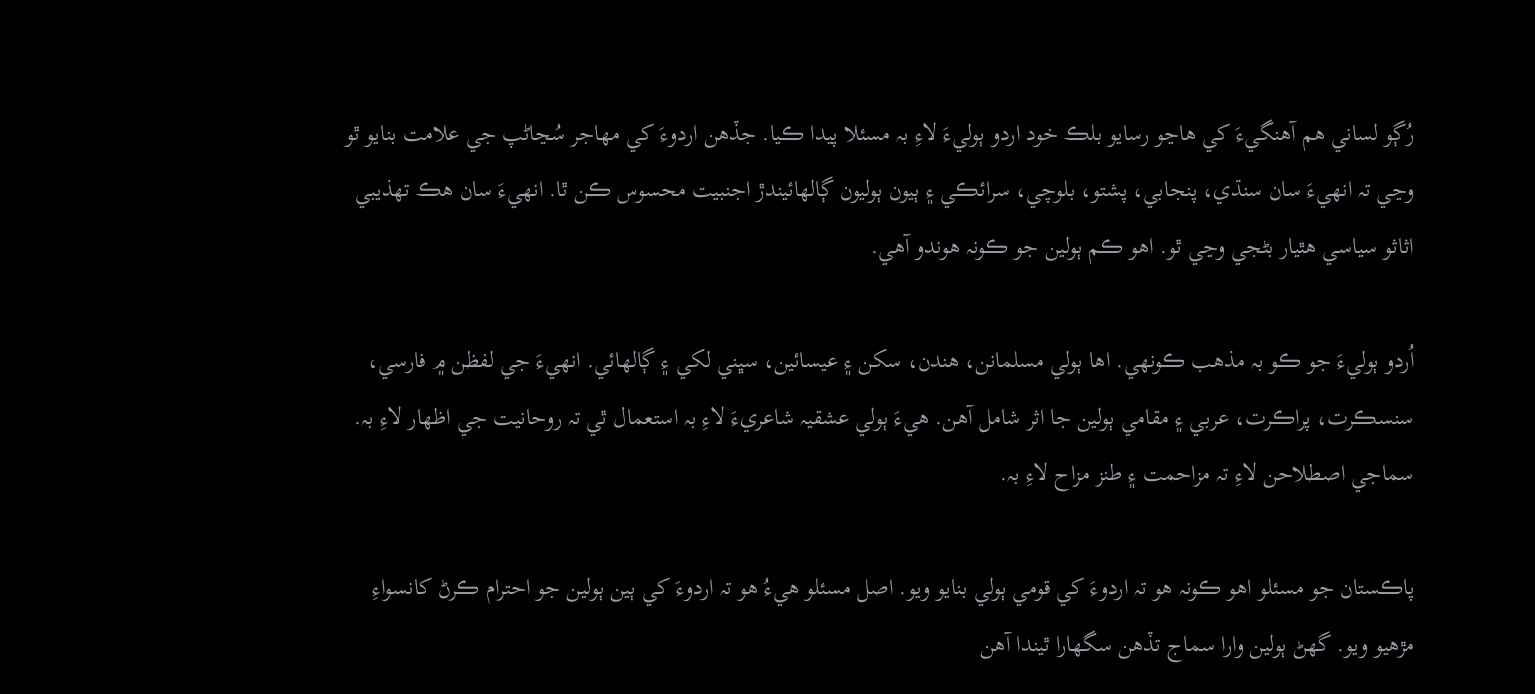رُڳو لساني ھم آھنگيءَ کي ھاڃو رسايو بلڪ خود اردو ٻوليءَ لاءِ بہ مسئلا پيدا ڪيا. جڏھن اردوءَ کي مھاجر سُڃاڻپ جي علامت بنايو ٿو وڃي تہ انھيءَ سان سنڌي، پنجابي، پشتو، بلوچي، سرائڪي ۽ ٻيون ٻوليون ڳالھائيندڙ اجنبيت محسوس ڪن ٿا. انھيءَ سان ھڪ تھذيبي اثاثو سياسي ھٿيار بڻجي وڃي ٿو. اھو ڪم ٻولين جو ڪونہ ھوندو آھي.

اُردو ٻوليءَ جو ڪو بہ مذھب ڪونھي. اھا ٻولي مسلمانن، ھندن، سکن ۽ عيسائين، سڀني لکي ۽ ڳالھائي. انھيءَ جي لفظن ۾ فارسي، سنسڪرت، پراڪرت، عربي ۽ مقامي ٻولين جا اثر شامل آھن. ھيءَ ٻولي عشقيہ شاعريءَ لاءِ بہ استعمال ٿي تہ روحانيت جي اظھار لاءِ بہ. سماجي اصطلاحن لاءِ تہ مزاحمت ۽ طنز مزاح لاءِ بہ.

پاڪستان جو مسئلو اھو ڪونہ ھو تہ اردوءَ کي قومي ٻولي بنايو ويو. اصل مسئلو ھيءُ ھو تہ اردوءَ کي ٻين ٻولين جو احترام ڪرڻ کانسواءِ مڙھيو ويو. گھڻ ٻولين وارا سماج تڏھن سگھارا ٿيندا آھن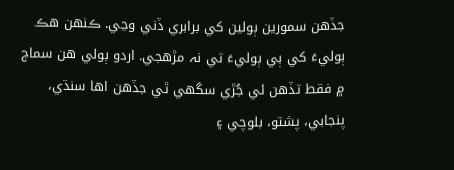جڏھن سمورين ٻولين کي برابري ڏني وڃي. ڪنھن ھڪ ٻوليءَ کي ٻي ٻوليءَ تي نہ مڙھجي. اردو ٻولي ھن سماج ۾ فقط تڏھن ئي جُڙي سگھي ٿي جڏھن اھا سنڌي، پنجابي، پشتو، بلوچي ۽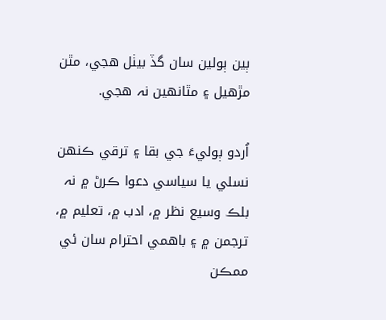ٻين ٻولين سان گڏ بيٺل ھجي، مٿن مڙھيل ۽ مٿانھين نہ ھجي.

اُردو ٻوليءَ جي بقا ۽ ترقي ڪنھن نسلي يا سياسي دعوا ڪرڻ ۾ نہ بلڪ وسيع نظر ۾، ادب ۾، تعليم ۾، ترجمن ۾ ۽ باھمي احترام سان ئي ممڪن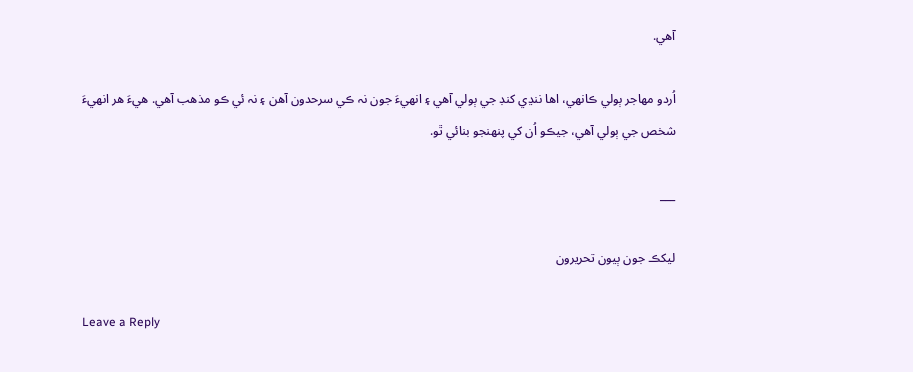آھي.

اُردو مھاجر ٻولي ڪانھي، اھا ننڍي کنڊ جي ٻولي آھي ۽ انھيءَ جون نہ ڪي سرحدون آھن ۽ نہ ئي ڪو مذھب آھي. ھيءَ ھر انھيءَ شخص جي ٻولي آھي، جيڪو اُن کي پنھنجو بنائي ٿو.

___

ليکڪ جون ٻيون تحريرون

Leave a Reply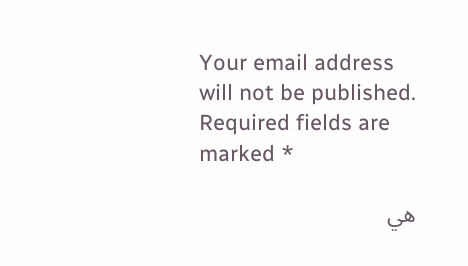Your email address will not be published. Required fields are marked *

هي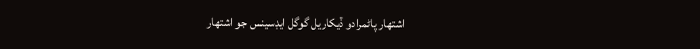اشتهار پاڻمرادو ڏيکاريل گوگل ايڊسينس جو اشتهار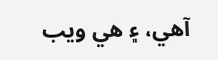آهي، ۽ هي ويب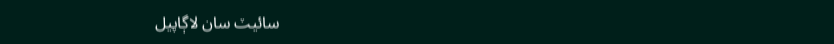سائيٽ سان لاڳاپيل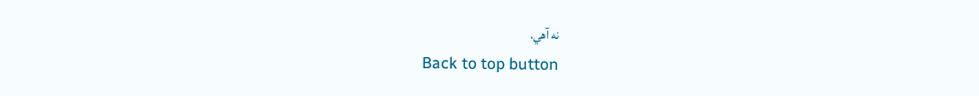نه آهي.
Back to top button